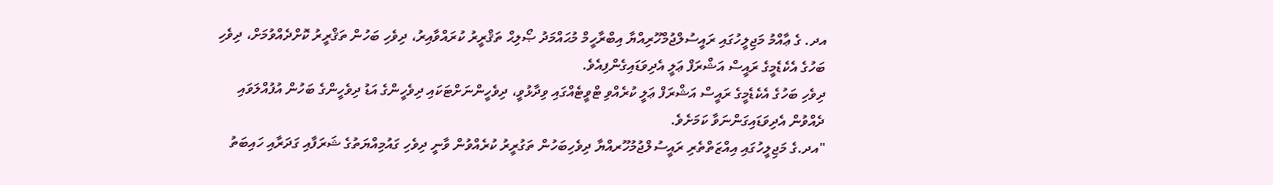އދ. ގެ ޢާއްމު މަޖިލީހުގައި ރައީސުލްޖުމްހޫރިއްޔާ އިބްރާހީމް މުޙައްމަދު ޞޯލިޙް ތަޤްރީރު ކުރައްވާއިރު، ދިވެހި ބަހުން ތަޤްރީރު ކޮށްދެއްވުމަށް، ދިވެހި ބަހުގެ އެކެޑެމީގެ ރައީސް އަޝްރަފް ޢަލީ އެދިވަޑައިގެންފިއެވެ.
ދިވެހި ބަހުގެ އެކެޑެމީގެ ރައީސް އަޝްރަފް ޢަލީ ކުރެއްވި ޓްވީޓެއްގައި ވިދާޅުވީ، ދިވެހީންނަށްޓަކައި ދިވެހީންގެ އަޑު ދިވެހީންގެ ބަހުން އުފުއްލަވައި ދެއްވުން އެދިވަޑައިގަންނަވާ ކަމަށެވެ.
"އދ.ގެ މަޖިލީހުގައި އިއްޒަތްތެރި ރައީސުލްޖުމުހޫރއްޔާ ދިވެހިބަހުން ތަގުރީރު ކުރެއްވުން ވާނީ ދިވެހި ގައުމިއްޔަތުގެ ޝަރަފާއި ގަދަރާއި ހައިބަތު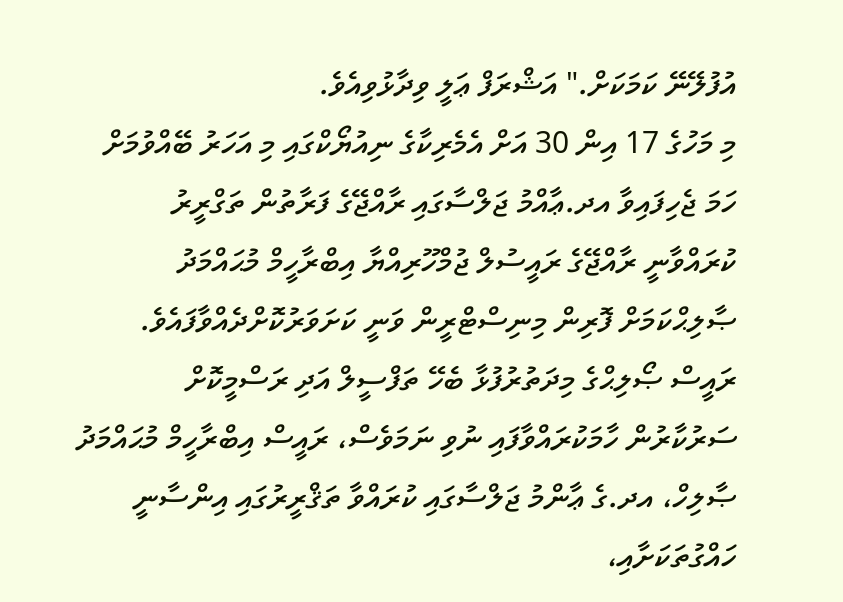އުފުލޭނޭ ކަމަކަށް." އަޝްރަފް ޢަލީ ވިދާޅުވިއެވެ.
މި މަހުގެ 17 އިން 30 އަށް އެމެރިކާގެ ނިއުޔޯކްގައި މި އަހަރު ބޭއްވުމަށް ހަމަ ޖެހިފައިވާ އދ.ޢާއްމު ޖަލްސާގައި ރާއްޖޭގެ ފަރާތުން ތަގްރީރު ކުރައްވާނީ ރާއްޖޭގެ ރައީސުލް ޖުމްހޫރިއްޔާ އިބްރާހީމް މުޙައްމަދު ޞާލިޙްކަމަށް ފޮރިން މިނިސްޓްރީން ވަނީ ކަށަވަރުކޮށްދެއްވާފައެވެ.
ރައީސް ޞޯލިޙްގެ މިދަތުރުފުޅާ ބެހޭ ތަފްސީލް އަދި ރަސްމީކޮށް ސަރުކާރުން ހާމަކުރައްވާފައި ނުވި ނަމަވެސް، ރައީސް އިބްރާހީމް މުޙައްމަދު ޞާލިހް، އދ.ގެ ޢާންމު ޖަލްސާގައި ކުރައްވާ ތަޤްރީރުގައި އިންސާނީ ހައްގުތަކަށާއި،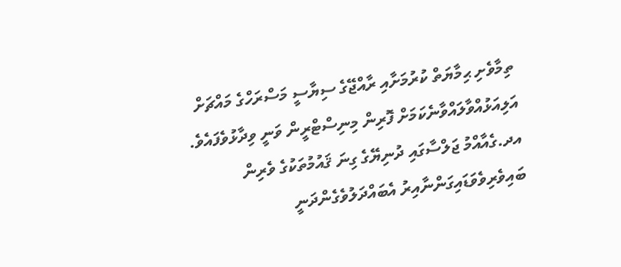ތިމާވެށި ޙިމާޔަތް ކުރުމަށާއި ރާއްޖޭގެ ސިޔާސީ މަސްރަހްގެ މައްޗަށް އަލިއަޅުއްވާލައްވާނެކަމަށް ފޮރިން މިނިސްޓްރީން ވަނީ ވިދާޅުވެފައެވެ.
އދ.ގެއާއްމު ޖަލްސާގައި ދުނިޔޭގެ ގިނަ ޤައުމުތަކުގެ ވެރިން ބައިވެރިވެވަޑައިގަންނާއިރު އެބައްދަލުވެގެންދަނީ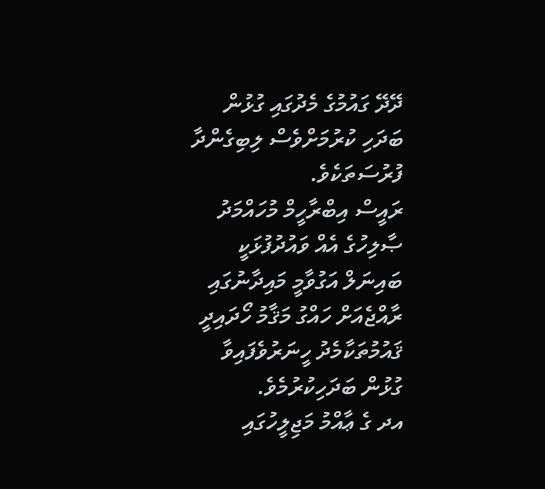ދޭދޭ ގައުމުގެ މެދުގައި ގުޅުން ބަދަހި ކުރުމަށްވެސް ލިބިގެންދާ ފުރުސަތަކެވެ.
ރައީސް އިބްރާހީމް މުހައްމަދު ޞާލިހުގެ އެއް ވައުދުފުޅަކީ ބައިނަލް އަގުވާމީ މައިދާނުގައި ރާއްޖެއަށް ހައްގު މަޤާމު ހޯދައިދީ ޤައުމުތަކާމެދު ހީނަރުވެފައިވާ ގުޅުން ބަދަހިކުރުމެވެ.
އދ ގެ ޢާއްމު މަޖިލީހުގައި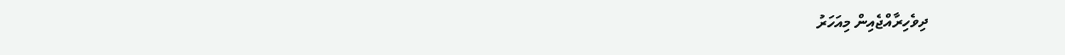ދިވެހިރާއްޖެއިން މިއަހަރު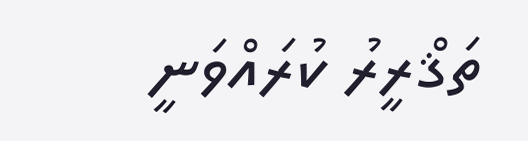ތަޤްރީރު ކުރައްވަނީ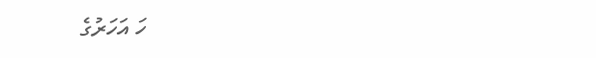ހަ އަހަރުގެ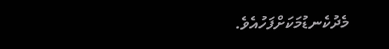މެދުކެނޑުމަކަށްފަހުއެވެ.